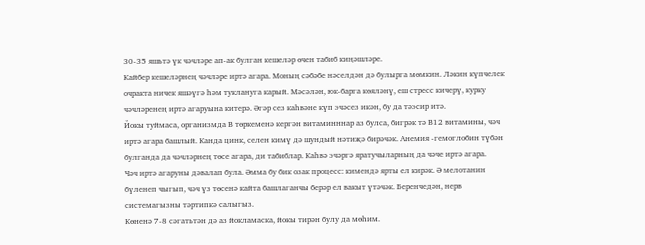30-35 яшьтә үк чәчләре ап-ак булган кешеләр өчен табиб киңәшләре.
Кайбер кешеләрнең чәчләре иртә агара. Моның сәбәбе нәселдән дә булырга мөмкин. Ләкин күпчелек очракта ничек яшәүгә һәм туклануга карый. Мәсәлән, юк-барга көяләнү, еш стресс кичерү, курку чәчләренең иртә агаруына китерә. Әгәр сез каһвәне күп эчәсез икән, бу да тәэсир итә.
Йокы туймаса, организмда В төркеменә кергән витаминннар аз булса, бигрәк тә В12 витамины, чәч иртә агара башлый. Канда цинк, селен кимү дә шундый нәтиҗә бирәчәк. Анемия -гемоглобин түбән булганда да чәчләрнең төсе агара, ди табиблар. Каһвә эчәргә яратучыларның да чәче иртә агара.
Чәч иртә агаруны дәвалап була. Әмма бу бик озак процесс: кимендә ярты ел кирәк. Ә мелотанин бүленеп чыгып, чәч үз төсенә кайта башлаганчы берәр ел вакыт үтәчәк. Беренчедән, нерв системагызны тәртипкә салыгыз.
Көненә 7-8 сәгатьтән дә аз йокламаска, йокы тирән булу да мөһим.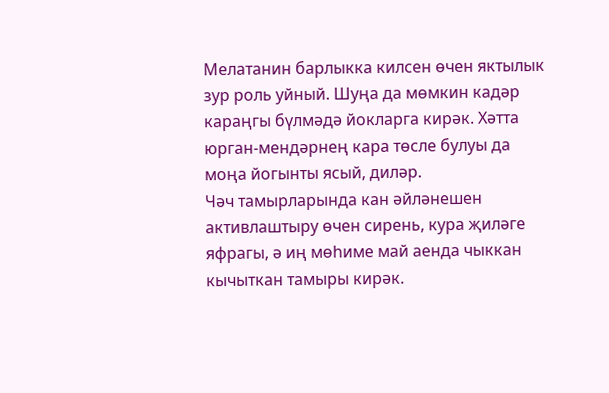Мелатанин барлыкка килсен өчен яктылык зур роль уйный. Шуңа да мөмкин кадәр караңгы бүлмәдә йокларга кирәк. Хәтта юрган-мендәрнең кара төсле булуы да моңа йогынты ясый, диләр.
Чәч тамырларында кан әйләнешен активлаштыру өчен сирень, кура җиләге яфрагы, ә иң мөһиме май аенда чыккан кычыткан тамыры кирәк.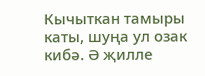Кычыткан тамыры каты, шуңа ул озак кибә. Ә җилле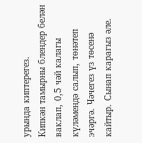урында киптерегез.
Кипкән тамырны блендер белән ваклап, 0,5 чәй калагы күләмендә салып, төнәтеп эчәргә. Чәчегез үз төсенә кайтыр. Сынап карагыз әле.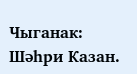Чыганак: Шәһри Казан.